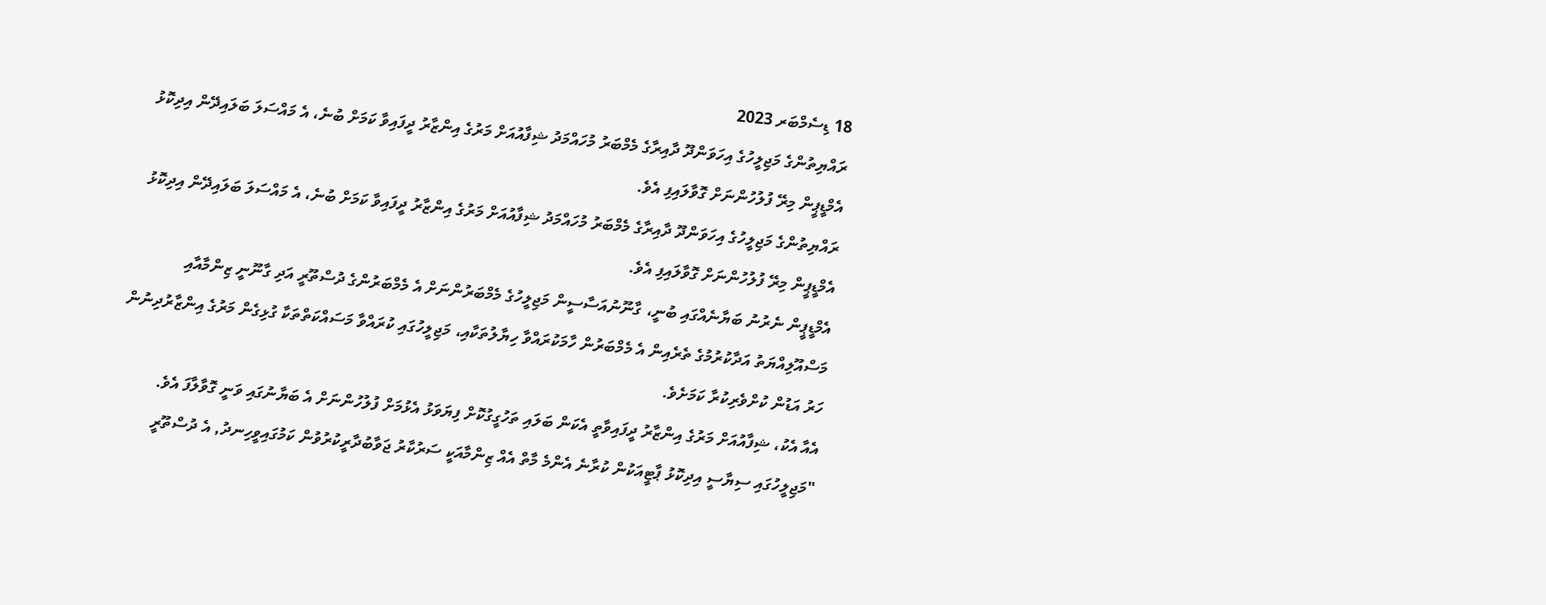18 ޑިސެމްބަރ 2023
ރައްޔިތުންގެ މަޖިލީހުގެ އިހަވަންދޫ ދާއިރާގެ މެމްބަރު މުހައްމަދު ޝިފާއުއަށް މަރުގެ އިންޒާރު ދީފައިވާ ކަމަށް ބުނެ، އެ މައްސަލަ ބަލައިދޭން އިދިކޮޅު އެމްޑީޕީން މިރޭ ފުލުހުންނަށް ގޮވާލައިފި އެވެ.
ރައްޔިތުންގެ މަޖިލީހުގެ އިހަވަންދޫ ދާއިރާގެ މެމްބަރު މުހައްމަދު ޝިފާއުއަށް މަރުގެ އިންޒާރު ދީފައިވާ ކަމަށް ބުނެ، އެ މައްސަލަ ބަލައިދޭން އިދިކޮޅު އެމްޑީޕީން މިރޭ ފުލުހުންނަށް ގޮވާލައިފި އެވެ.
އެމްޑީޕީން ނެރުނު ބަޔާނެއްގައި ބުނީ، ގާނޫނުއަސާސީން މަޖިލީހުގެ މެމްބަރުންނަށް އެ މެމްބަރުންގެ ދުސްތޫރީ އަދި ގާނޫނީ ޒިންމާއާއި މަސްއޫލިއްޔަތު އަދާކުރުމުގެ ތެރެއިން އެ މެމްބަރުން ހާމަކުރައްވާ ހިޔާލުތަކާއި، މަޖިލީހުގައި ކުރައްވާ މަސައްކަތްތަކާ ގުޅިގެން މަރުގެ އިންޒާރުދިނުން ހަރު އަޑުން ކުށްވެރިކުރާ ކަމަށެވެ.
އެއާ އެކު، ޝިފާއުއަށް މަރުގެ އިންޒާރު ދީފައިވާތީ އެކަން ބަލައި ތަހުގީގުކޮށް ފިޔަވަޅު އެޅުމަށް ފުލުހުންނަށް އެ ބަޔާނުގައި ވަނީ ގޮވާލާފަ އެވެ.
"މަޖިލީހުގައި ސިޔާސީ އިދިކޮޅު ޕާޓީއަކުން ކުރާނެ އެންމެ މާތް އެއް ޒިންމާއަކީ ސަރުކާރު ޖަވާބުދާރީކުރުވުން ކަމުގައިވީހިނދު, އެ ދުސްތޫރީ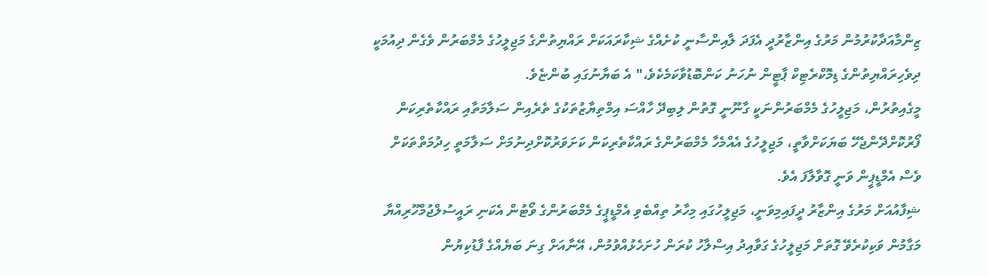ޒިންމާއަދާކުރުމުން މަރުގެ އިންޒާރުދީ އެފަދަ ލާއިންސާނީ ކުށެއްގެ ޝިކާރައަކަށް ރައްޔިތުންގެ މަޖިލީހުގެ މެމްބަރުން ވެގެން ދިއުމަކީ ދިވެހިރައްޔިތުންގެ ޑިމޮކްރެޓިކް ޕާޓީން ނުހަނު ކަންބޮޑުވާކަމެކެވެ،" އެ ބަޔާނުގައި ބުންޏެވެ.
މީގެއިތުރުން، މަޖިލީހުގެ މެމްބަރުންނަކީ ގާނޫނީ ގޮތުން ލިބިދޭ ހާއްސަ އިމްތިޔާޒުތަކުގެ ތެރެއިން ސަލާމަތާއި ރައްކާތެރިކަން ފޯރުކޮށްދޭންޖެހޭ ބަޔަކަށްވާތީ، މަޖިލީހުގެ އެއްމެހާ މެމްބަރުންގެ ރައްކާތެރިކަން ކަށަވަރުކޮށްދިނުމަށް ސަލާމަތީ ހިދުމަތްތަކަށް ވެސް އެމްޑީޕީން ވަނީ ގޮވާލާފަ އެވެ.
ޝިފާއުއަށް މަރުގެ އިންޒާރު ދީފައިމިވަނީ، މަޖިލީހުގައި މިހާރު ތިއްބެވި އެމްޑީޕީގެ މެމްބަރުންގެ ވޯޓުން އެކަނި ރައީސުލްޖުމްހޫރިއްޔާ މަގާމުން ވަކިކުރެވޭ ގޮތަށް މަޖިލީހުގެ ގަވާއިދު އިސްލާހު ކުރަން ހުށަހެޅުއްވުމުން، އޭނާއަށް ގިނަ ބަޔެއްގެ ފާޑުކިޔުން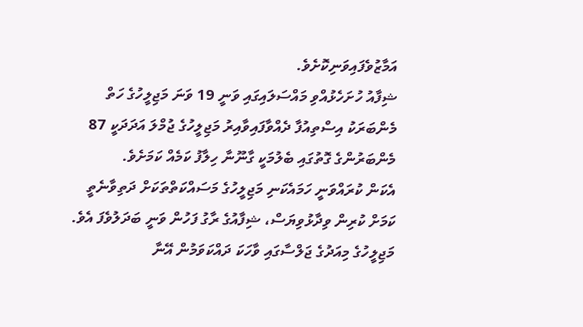އަމާޒުވެފައިވަނިކޮށެވެ.
ޝިފާއު ހުށަހެޅުއްވި މައްސަލައިގައި ވަނީ 19 ވަނަ މަޖިލީހުގެ ހަތް މެންބަރަކު އިސްތިއުފާ ދެއްވާފައިވާއިރު މަޖިލީހުގެ ޖުމްލަ އަދަދަކީ 87 މެންބަރުންގެ ގޮތުގައި ބެލުމަކީ ގާނޫނާ ހިލާފު ކަމެއް ކަމަށެވެ.
އެކަން ކުރައްވަނީ ހަމައެކަނި މަޖިލީހުގެ މަސައްކަތްތަކަށް ދަތިވާނެތީ ކަމަށް ކުރިން ވިދާޅުވިޔަސް، ޝިފާއުގެ ރާގު ފަހުން ވަނީ ބަދަލުވެފަ އެވެ.
މަޖިލީހުގެ މިއަދުގެ ޖަލްސާގައި ވާހަކަ ދައްކަވަމުން އޭނާ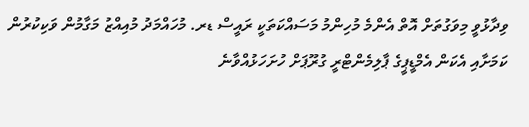ވިދާޅުވީ މިވަގުތަށް އޮތް އެންމެ މުހިންމު މަސައްކަތަކީ ރައީސް ޑރ. މުހައްމަދު މުއިއްޒު މަގާމުން ވަކިކުރުން ކަމަށާއި އެކަން އެމްޑީޕީގެ ޕާލިމެންޓްރީ ގުރޫޕަށް ހުށަހަޅުއްވާނެ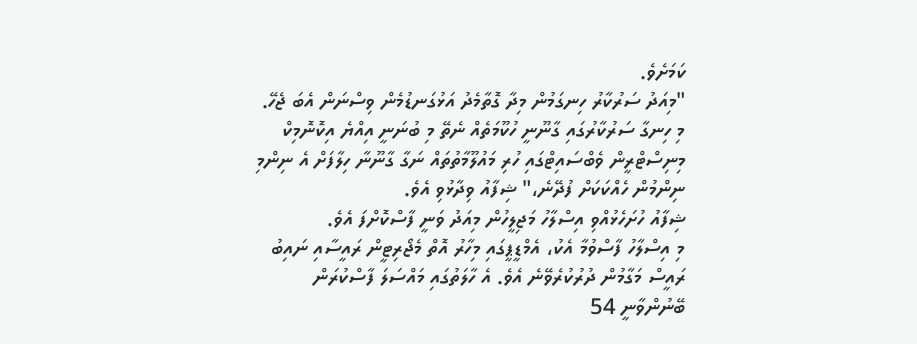ކަމަށެވެ.
"މިއަދު ސަރުކާރު ހިނގަމުން މިދާ ގޮތާމެދު އަޅުގަނޑުމެން ވިސްނަން އެބަ ޖެހޭ. މި ހިނގާ ސަރުކާރުގައި ގާނޫނީ ހުކޫމަތެއް ނެތޭ މި ބުނަނީ އިއްޔެ އިކޮނޮމިކް މިނިސްޓްރީން ވެބްސައިޓްގައި ހުރި މައުލޫމާތުތައް ނަގާ ގާނޫނާ ހިލާފަށް އެ ނިންމި ނިންމުން ހެއްކަކަށް ފުދޭނެ،" ޝިފާއު ވިދާޅުވި އެވެ.
ޝިފާއު ހުށަހެޅުއްވި އިސްލާހު މަޖިލީހުން މިއަދު ވަނީ ފާސްކޮށްފަ އެވެ.
މި އިސްލާހު ފާސްވުމާ އެކު، އެމްޑީޕީގައި މިހާރު އޮތް މެޖޯރިޓީން ރައީސާއި ނައިބު ރައީސް މަގާމުން ދުރުކުރެވޭނެ އެވެ. އެ ހާލަތުގައި މައްސަލަ ފާސްކުރަން ބޭނުންވާނީ 54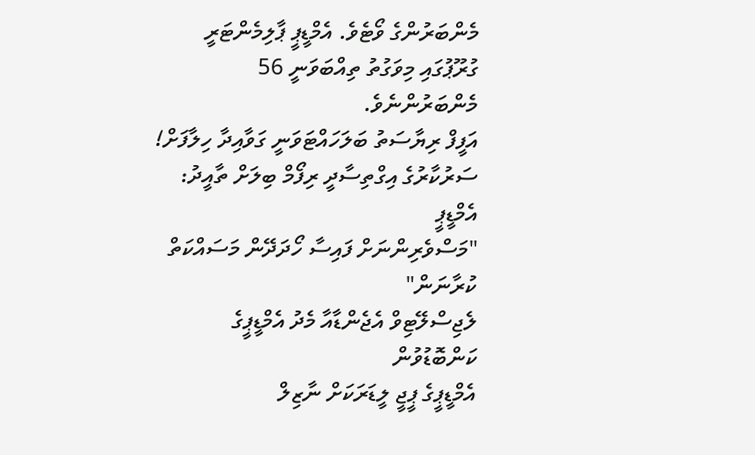މެންބަރުންގެ ވޯޓެވެ. އެމްޑީޕީ ޕާލިމެންޓަރީ ގުރޫޕުގައި މިވަގުތު ތިއްބަވަނީ 56 މެންބަރުންނެވެ.
އަފީފް ރިޔާސަތު ބަލަހައްޓަވަނީ ގަވާއިދާ ހިލާފަށް!
ސަރުކާރުގެ އިގްތިސާދީ ރިފޯމް ބިލަށް ތާއީދު: އެމްޑީޕީ
"މަސްވެރިންނަށް ފައިސާ ހޯދަދޭން މަސައްކަތް ކުރާނަން"
ލެޖިސްލޭޓިވް އެޖެންޑާއާ މެދު އެމްޑީޕީގެ ކަންބޮޑުވުން
އެމްޑީޕީގެ ޕީޖީ ލީޑަރަކަށް ނާޒިލް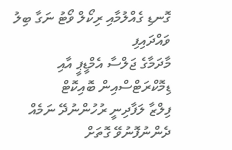ގޮނޑި ގެއްލުމާއި ރިކޯލް ވޯޓު ނަގާ ބިލު ވައްދައިފި
މާދަމާގެ ޖަލްސާ އެމްޑީޕީ އާއި ޑިމޮކްރަޓްސްއިން ބޮއިކޮޓް
ފިލްޒާ ލަފާދިނީ ރުހުންނުދޭ ނަމެއް ދެންނުފޮނުވޭ ގޮތަށް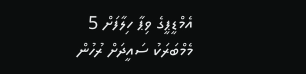އެމްޑީޕީގެ ވިޕާ ހިލާފަށް 5 މެމްބަރަކު ސައީދަށް ރުހުން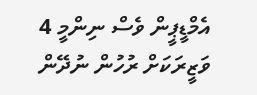އެމްޑީޕީން ވެސް ނިންމީ 4 ވަޒީރަކަށް ރުހުން ނުދޭން